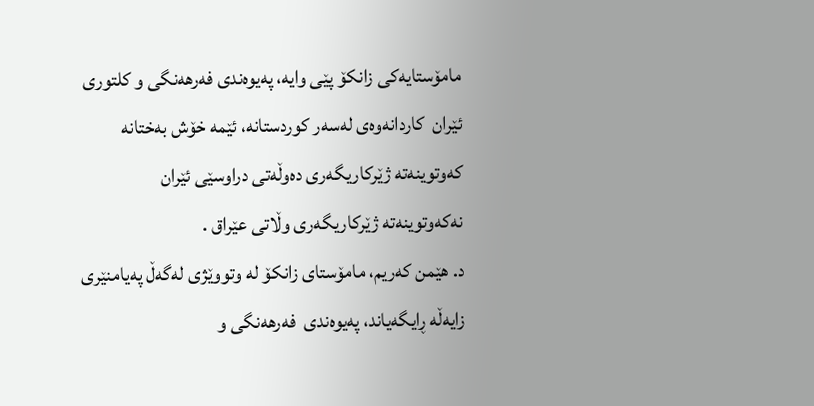مامۆستایه‌كی زانكۆ پێی وایه‌، په‌یوه‌ندی فه‌رهه‌نگی و كلتوری ئێران  كاردانه‌وه‌ی له‌سه‌ر كوردستانه، ئێمه‌ خۆش به‌ختانه‌ كه‌وتوینه‌ته‌ ژێركاریگه‌ری ده‌وڵه‌تی دراوسێی ئێران نه‌كه‌وتوینه‌ته‌ ژێركاریگه‌ری وڵاتی عێراق .
د. هێمن كه‌ریم، مامۆستای زانكۆ له ‌وتووێژی له‌گه‌ڵ په‌یامنێری  زایه‌ڵه‌ ڕایگه‌یاند، په‌یوه‌ندی  فه‌رهه‌نگی و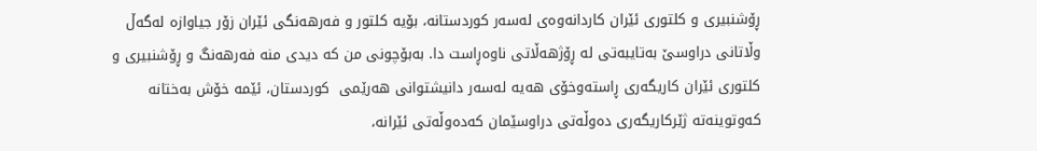ڕۆشنبیری و كلتوری ئێران كاردانه‌وه‌ی له‌سه‌ر كوردستانه‌، بۆیه‌ كلتور و فه‌رهه‌نگی ئێران زۆر جیاوازه‌ له‌گه‌ڵ وڵاتانی دراوسێ به‌تایبه‌تی له‌ ڕۆژهه‌ڵاتی ناوه‌ڕاست دا. به‌بۆچونی من كه ‌دیدی منه‌ فه‌رهه‌نگ و ڕۆشنبیری و كلتوری ئێران كاریگه‌ری ڕاسته‌وخۆی هه‌یه‌ له‌سه‌ر دانیشتوانی هه‌رێمی  كوردستان، ئێمه‌ خۆش به‌ختانه‌ كه‌وتوینه‌ته‌ ژێركاریگه‌ری ده‌وڵه‌تی دراوسێمان كه‌ده‌وڵه‌تی ئێرانه،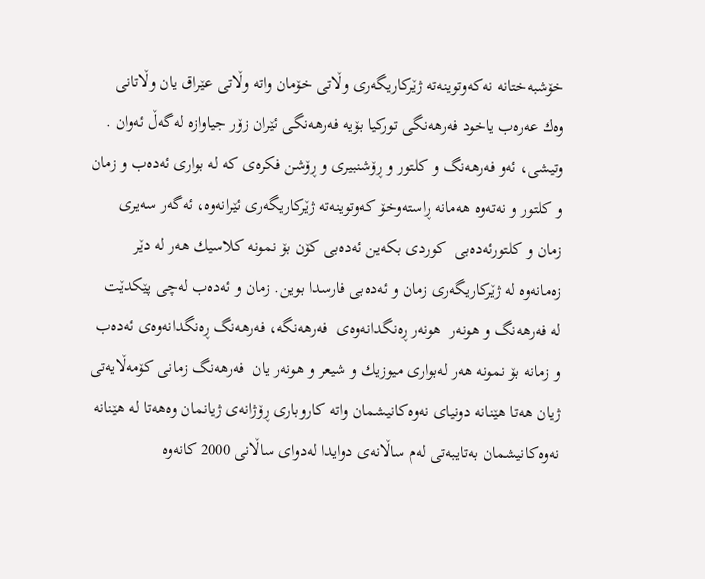خۆشبه‌ختانه‌ نه‌كه‌وتوینه‌ته‌ ژێركاریگه‌ری وڵاتی خۆمان واته‌ وڵاتی عێراق یان وڵاتانی وه‌ك عه‌ره‌ب یاخود فه‌رهه‌نگی توركیا بۆیه‌ فه‌رهه‌نگی ئێران زۆر جیاوازه‌ له‌گه‌ڵ ئه‌وان .
وتیشی، ئه‌و فه‌رهه‌نگ و كلتور و ڕۆشنبیری و ڕۆشن فكره‌ی كه ‌له‌ بواری ئه‌ده‌ب و زمان و كلتور و نه‌ته‌وه‌ هه‌مانه‌ ڕاسته‌وخۆ كه‌وتوینه‌ته‌ ژێركاریگه‌ری ئێرانه‌وه‌، ئه‌گه‌ر سه‌یری زمان و كلتورئه‌ده‌بی  كوردی بكه‌ین ئه‌ده‌بی كۆن بۆ نمونه‌ كلاسیك هه‌ر له‌ دێر زه‌مانه‌وه‌ له ‌ژێركاریگه‌ری زمان و ئه‌ده‌بی فارسدا بوین. زمان و ئه‌ده‌ب له‌چی پێكدێت له ‌فه‌رهه‌نگ و هونه‌ر  هونه‌ر ڕه‌نگدانه‌وه‌ی  فه‌رهه‌نگه‌، فه‌رهه‌نگ ڕه‌نگدانه‌وه‌ی ئه‌ده‌ب و زمانه‌ بۆ نمونه‌ هه‌ر له‌بواری میوزیك و شیعر و هونه‌ر یان  فه‌رهه‌نگ زمانی كۆمه‌ڵایه‌تی ژیان هه‌تا هێنانه‌ دونیای نه‌وه‌كانیشمان واته‌ كاروباری ڕۆژانه‌ی ژیانمان وه‌هه‌تا له‌ هێنانه‌ نه‌وه‌كانیشمان به‌تایبه‌تی له‌م ساڵانه‌ی دوایدا له‌دوای ساڵانی 2000 كانه‌وه‌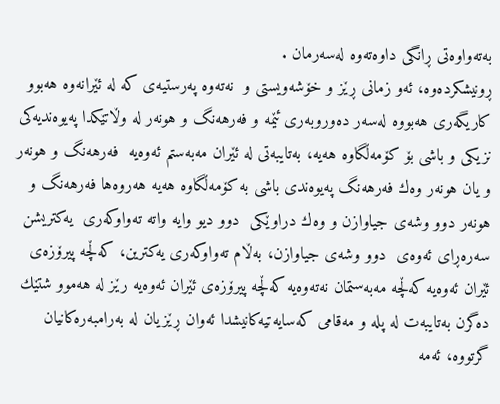به‌ته‌واوه‌تی ڕانگی داوه‌ته‌وه‌ له‌سه‌رمان .
ڕونیشكرده‌وه، ئه‌و زمانی ڕێز و خۆشه‌ویستی و  نه‌ته‌وه‌ په‌رستیه‌ی كه ‌له‌ ئێرانه‌وه‌ هه‌بوو كاریگه‌ری هه‌بووه‌ له‌سه‌ر ده‌وروبه‌ری ئێمه‌ و فه‌رهه‌نگ و هونه‌ر له‌ وڵاتێكدا په‌یوه‌ندیه‌كی نزیكی و باشی بۆ كۆمه‌ڵگاوه‌ هه‌یه، به‌تایبه‌تی له‌ ئێران مه‌به‌ستم ئه‌وه‌یه‌  فه‌رهه‌نگ و هونه‌ر و ‌یان هونه‌ر وه‌ك فه‌رهه‌نگ په‌یوه‌ندی باشی به‌ كۆمه‌ڵگاوه‌ هه‌یه‌ هه‌روه‌ها فه‌رهه‌نگ و هونه‌ر دوو وشه‌ی جیاوازن و وه‌ك دراوێكی  دوو دیو وایه‌ واته‌ ته‌واوكه‌ری  یه‌كتریشن  سه‌ره‌ڕای ئه‌وه‌ی  دوو وشه‌ی جیاوازن، به‌ڵام ته‌واوكه‌ری یه‌كترین، كه‌ڵچه‌ پیرۆزه‌ی  ئێران ئه‌وه‌یه‌ كه‌ڵچه‌ مه‌به‌ستمان نه‌ته‌وه‌یه‌ كه‌ڵچه‌ پیرۆزه‌ی ئێران ئه‌وه‌یه‌ رێز له‌ هه‌موو شتێك ده‌گرن به‌تایبه‌ت له ‌پله‌ و مه‌قامی كه‌سایه‌تیه‌كانیشدا ئه‌وان ڕێزیان له‌ به‌رامبه‌ره‌كانیان گرتووه‌، ئه‌مه‌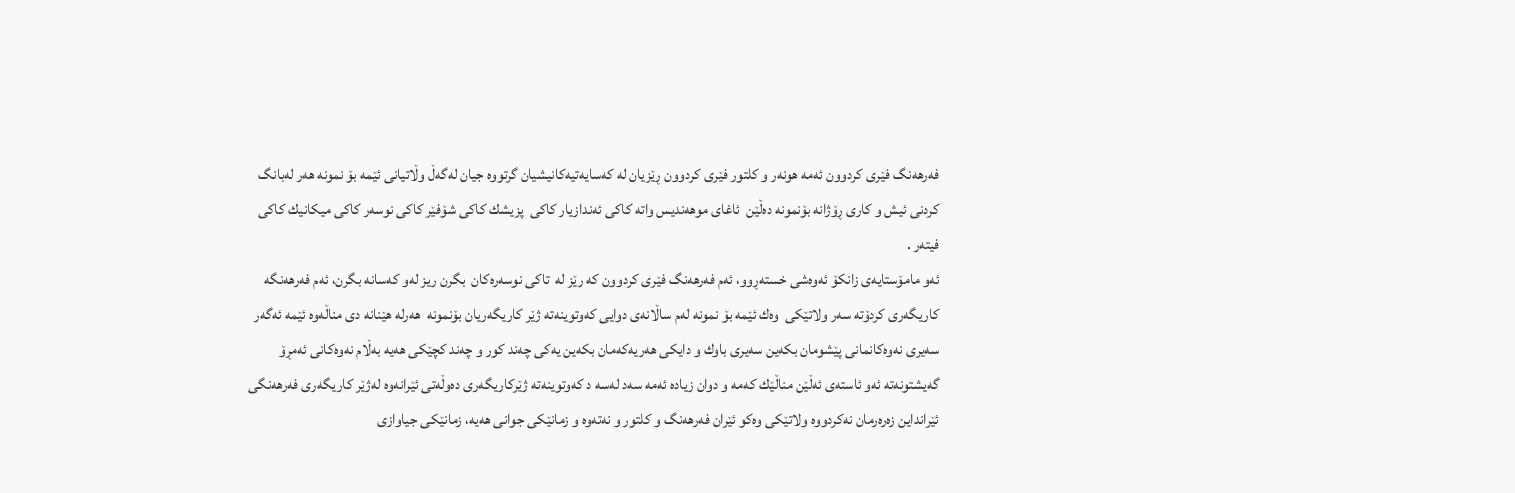فه‌رهه‌نگ فێری كردوون ئه‌مه‌ هونه‌ر و كلتور فێری كردوون ڕێزیان له ‌كه‌سایه‌تیه‌كانیشیان گرتووه‌ جیان له‌گه‌ڵ وڵاتیانی ئێمه‌ بۆ نمونه‌ هه‌ر له‌بانگ كردنی ئیش و كاری ڕۆژانه‌ بۆنمونه‌ ده‌ڵێن  ئاغای موهه‌ندیس واته‌ كاكی ئه‌ندازیار كاكی  پزیشك كاكی شۆفێر كاكی نوسه‌ر كاكی میكانیك كاكی فیته‌ر .
ئه‌و مامۆستایه‌ی زانكۆ ئه‌وه‌شی خسته‌ڕوو، ئه‌م فه‌رهه‌نگ فێری كردوون كه ‌رێز له‌  تاكی نوسه‌ره‌كان  بگرن ریز له‌و كه‌سانه‌ بگرن، ئه‌م فه‌رهه‌نگه‌ كاریگه‌ری كردۆته‌ سه‌ر ولاتێكی  وه‌ك ئێمه‌ بۆ نمونه‌ له‌م ساڵانه‌ی دوایی كه‌وتوینه‌ته‌ ژێر كاریگه‌ریان بۆنمونه‌  هه‌رله‌ هێنانه‌ دی مناڵه‌وه‌ ئێمه‌ ئه‌گه‌ر سه‌یری نه‌وه‌كانمانی پێشومان بكه‌ین سه‌یری باوك و دایكی هه‌ریه‌كه‌مان بكه‌ین یه‌كی چه‌ند كور و چه‌ند كچێكی هه‌یه‌ به‌ڵام نه‌وه‌كانی ئه‌مڕۆ گه‌یشتونه‌ته‌ ئه‌و ئاسته‌ی ئه‌ڵێن مناڵێك كه‌مه‌ و دوان زیاده‌ ئه‌مه‌ سه‌د له‌سه‌ د كه‌وتوینه‌ته‌ ژێركاریگه‌ری ده‌وڵه‌تی ئێرانه‌وه‌ له‌ژێر كاریگه‌ری فه‌رهه‌نگی ئێرانداین زه‌ره‌رمان نه‌كردووه‌ ولاتێكی وه‌كو ئێران فه‌رهه‌نگ و كلتور و نه‌ته‌وه ‌و زمانێكی جوانی هه‌یه‌، زمانێكی جیاوازی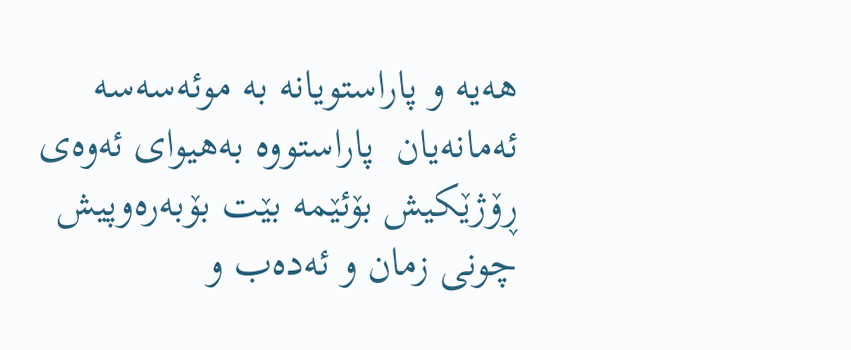هه‌یه‌ و ‌پاراستویانه به‌ موئه‌سه‌سه‌ ئه‌مانه‌یان  پاراستووه‌ به‌هیوای ئه‌وه‌ی ڕۆژێكیش بۆئێمه‌ بێت بۆبه‌ره‌وپیش چونی زمان و ئه‌ده‌ب و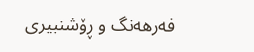فه‌رهه‌نگ و ڕۆشنبیری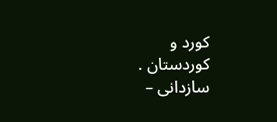كورد و  كوردستان .
سازدانی –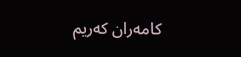كامه‌ران كه‌ریم